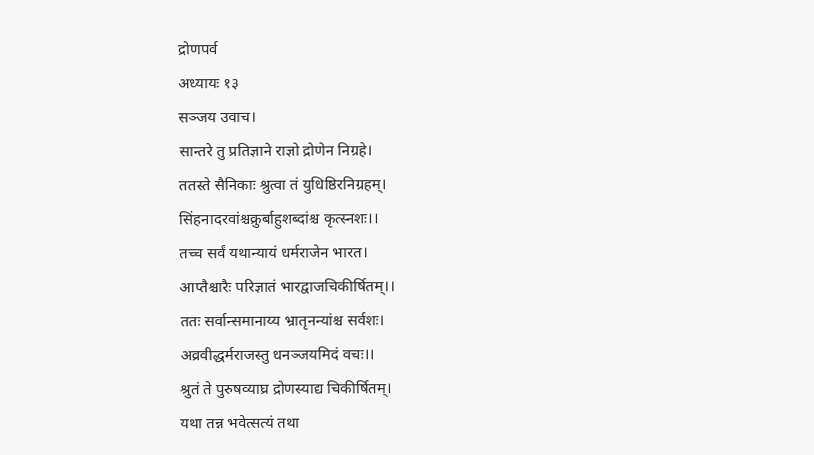द्रोणपर्व
अध्यायः १३
सञ्जय उवाच।
सान्तरे तु प्रतिज्ञाने राज्ञो द्रोणेन निग्रहे।
ततस्ते सैनिकाः श्रुत्वा तं युधिष्ठिरनिग्रहम्।
सिंहनादरवांश्चक्रुर्बाहुशब्दांश्च कृत्स्नशः।।
तच्च सर्वं यथान्यायं धर्मराजेन भारत।
आप्तैश्चारैः परिज्ञातं भारद्वाजचिकीर्षितम्।।
ततः सर्वान्समानाय्य भ्रातृनन्यांश्च सर्वशः।
अव्रवीद्धर्मराजस्तु धनञ्जयमिदं वचः।।
श्रुतं ते पुरुषव्याघ्र द्रोणस्याद्य चिकीर्षितम्।
यथा तन्न भवेत्सत्यं तथा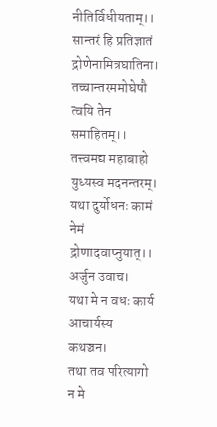नीतिर्विधीयताम्।।
सान्तरं हि प्रतिज्ञातं द्रोणेनामित्रघातिना।
तच्चान्तरममोघेषौ त्वयि तेन समाहितम्।।
तत्त्वमद्य महाबाहो युध्यस्व मदनन्तरम्।
यथा दुर्योधनः कामं नेमं द्रोणादवाप्नुयात्।।
अर्जुन उवाच।
यथा मे न वधः कार्य आचार्यस्य कथञ्चन।
तथा तव परित्यागो न मे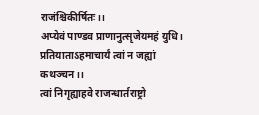राजंश्चिकीर्षितः।।
अप्येवं पाण्डव प्राणानुत्सृजेयमहं युधि।
प्रतियाताऽहमाचार्यं त्वां न जह्यां कथञ्चन।।
त्वां निगृह्याहवे राजन्धार्तराष्ट्रो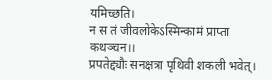यमिच्छति।
न स तं जीवलोकेऽस्मिन्कामं प्राप्ता कथञ्चन।।
प्रपतेद्द्यौः सनक्षत्रा पृथिवी शकली भवेत्।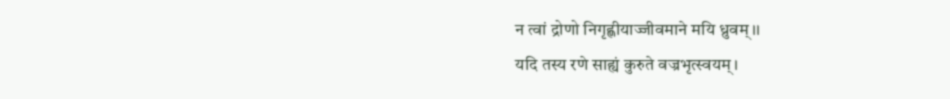न त्वां द्रोणो निगृह्णीयाज्जीवमाने मयि ध्रुवम्।।
यदि तस्य रणे साह्यं कुरुते वज्रभृत्स्वयम्।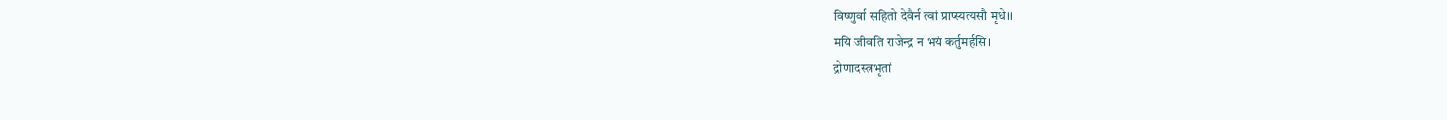विष्णुर्वा सहितो देवैर्न त्वां प्राप्स्यत्यसौ मृधे।।
मयि जीवति राजेन्द्र न भयं कर्तुमर्हसि।
द्रोणादस्त्रभृतां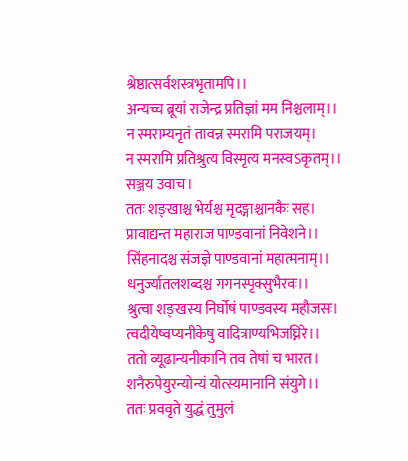श्रेष्ठात्सर्वशस्त्रभृतामपि।।
अन्यच्च ब्रूयां राजेन्द्र प्रतिज्ञां मम निश्चलाम्।।
न स्मराम्यनृतं तावन्न स्मरामि पराजयम्।
न स्मरामि प्रतिश्रुत्य विस्मृत्य मनस्वऽकृतम्।।
सञ्जय उवाच।
ततः शङ्खाश्च भेर्यश्च मृदङ्गाश्चानकैः सह।
प्रावाद्यन्त महाराज पाण्डवानां निवेशने।।
सिंहनादश्च संजज्ञे पाण्डवानां महात्मनाम्।।
धनुर्ज्यातलशब्दश्च गगनस्पृक्सुभैरवः।।
श्रुत्वा शङ्खस्य निर्घोषं पाण्डवस्य महौजसः।
त्वदीयेष्वप्यनीकेषु वादित्राण्यभिजघ्निरे।।
ततो व्यूढान्यनीकानि तव तेषां च भारत।
शनैरुपेयुरन्योन्यं योत्स्यमानानि संयुगे।।
ततः प्रववृते युद्धं तुमुलं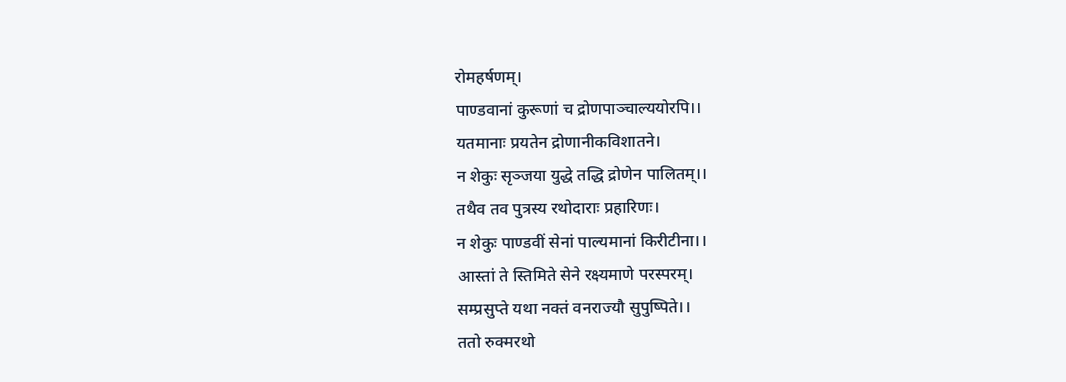रोमहर्षणम्।
पाण्डवानां कुरूणां च द्रोणपाञ्चाल्ययोरपि।।
यतमानाः प्रयतेन द्रोणानीकविशातने।
न शेकुः सृञ्जया युद्धे तद्धि द्रोणेन पालितम्।।
तथैव तव पुत्रस्य रथोदाराः प्रहारिणः।
न शेकुः पाण्डवीं सेनां पाल्यमानां किरीटीना।।
आस्तां ते स्तिमिते सेने रक्ष्यमाणे परस्परम्।
सम्प्रसुप्ते यथा नक्तं वनराज्यौ सुपुष्पिते।।
ततो रुक्मरथो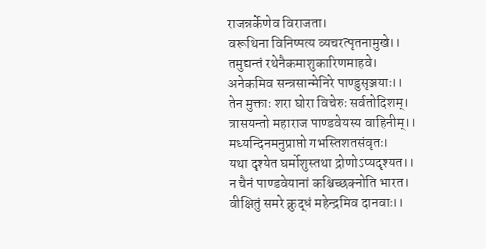राजन्नर्केणेव विराजता।
वरूथिना विनिष्पत्य व्यचरत्पृतनामुखे।।
तमुद्यन्तं रथेनैकमाशुकारिणमाहवे।
अनेकमिव सन्त्रसान्मेनिरे पाण्डुसृञ्जयाः।।
तेन मुक्ताः शरा घोरा विचेरुः सर्वतोदिशम्।
त्रासयन्तो महाराज पाण्डवेयस्य वाहिनीम्।।
मध्यन्दिनमनुप्राप्तो गभस्तिशतसंवृतः।
यथा दृश्येत घर्मोशुस्तथा द्रोणोऽप्यदृश्यत।।
न चैनं पाण्डवेयानां कश्चिच्छक्नोति भारत।
वीक्षितुं समरे क्रुद्धं महेन्द्रमिव दानवाः।।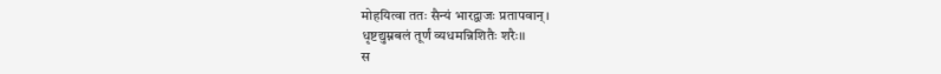मोहयित्वा ततः सैन्यं भारद्वाजः प्रतापवान्।
धृष्टद्युम्नबलं तूर्णं व्यधमन्निशितैः शरैः।।
स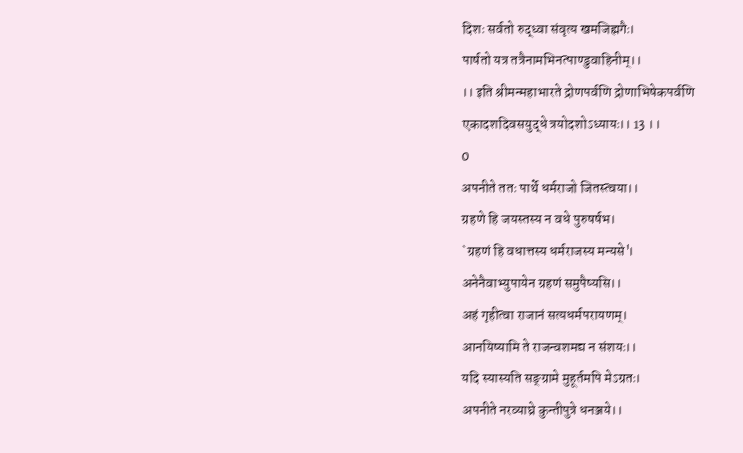दिशः सर्वतो रुद्ध्वा संवृत्य खमजिह्मगैः।
पार्षतो यत्र तत्रैनामभिनत्पाण्डुवाहिनीम्।।
।। इति श्रीमन्महाभारते द्रोणपर्वणि द्रोणाभिषेकपर्वणि एकादशदिवसयुद्धे त्रयोदशोऽध्यायः।। 13 ।।
0
अपनीते ततः पार्थे धर्मराजो जितस्त्वया।।
ग्रहणे हि जयस्तस्य न वधे पुरुषर्षभ।
`ग्रहणं हि वधात्तस्य धर्मराजस्य मन्यसे'।
अनेनैवाभ्युपायेन ग्रहणं समुपैष्यसि।।
अहं गृहीत्वा राजानं सत्यधर्मपरायणम्।
आनयिष्यामि ते राजन्वशमद्य न संशयः।।
यदि स्यास्यति सङ्ग्रामे मुहूर्तमपि मेऽग्रतः।
अपनीते नरव्याघ्रे कुन्तीपुत्रे धनञ्जये।।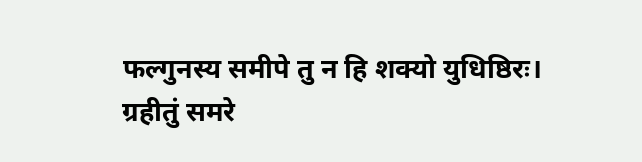फल्गुनस्य समीपे तु न हि शक्यो युधिष्ठिरः।
ग्रहीतुं समरे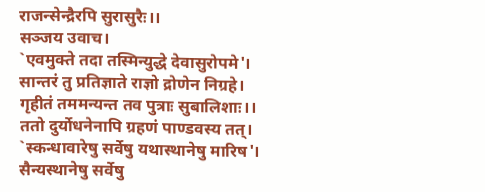राजन्सेन्द्रैरपि सुरासुरैः।।
सञ्जय उवाच।
`एवमुक्ते तदा तस्मिन्युद्धे देवासुरोपमे'।
सान्तरं तु प्रतिज्ञाते राज्ञो द्रोणेन निग्रहे।
गृहीतं तममन्यन्त तव पुत्राः सुबालिशाः।।
ततो दुर्योधनेनापि ग्रहणं पाण्डवस्य तत्।
`स्कन्धावारेषु सर्वेषु यथास्थानेषु मारिष'।
सैन्यस्थानेषु सर्वेषु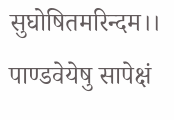सुघोषितमरिन्दम।।
पाण्डवेयेषु सापेक्षं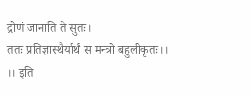द्रोणं जानाति ते सुतः।
ततः प्रतिज्ञास्थैर्यार्थं स मन्त्रो बहुलीकृतः।।
।। इति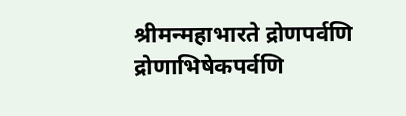श्रीमन्महाभारते द्रोणपर्वणि
द्रोणाभिषेकपर्वणि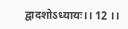द्वादशोऽध्यायः।। 12 ।।